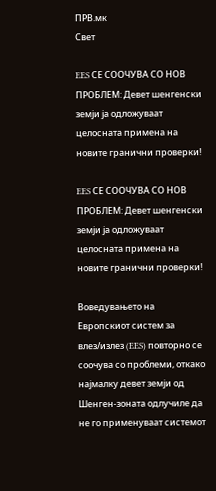ПРВ.мк
Свет

EES СЕ СОOЧУВА СО НОВ ПРОБЛЕМ: Девет шенгенски земји ја одложуваат целосната примена на новите гранични проверки!

EES СЕ СОOЧУВА СО НОВ ПРОБЛЕМ: Девет шенгенски земји ја одложуваат целосната примена на новите гранични проверки!

Воведувањето на Европскиот систем за влез/излез (EES) повторно се соочува со проблеми, откако најмалку девет земји од Шенген-зоната одлучиле да не го применуваат системот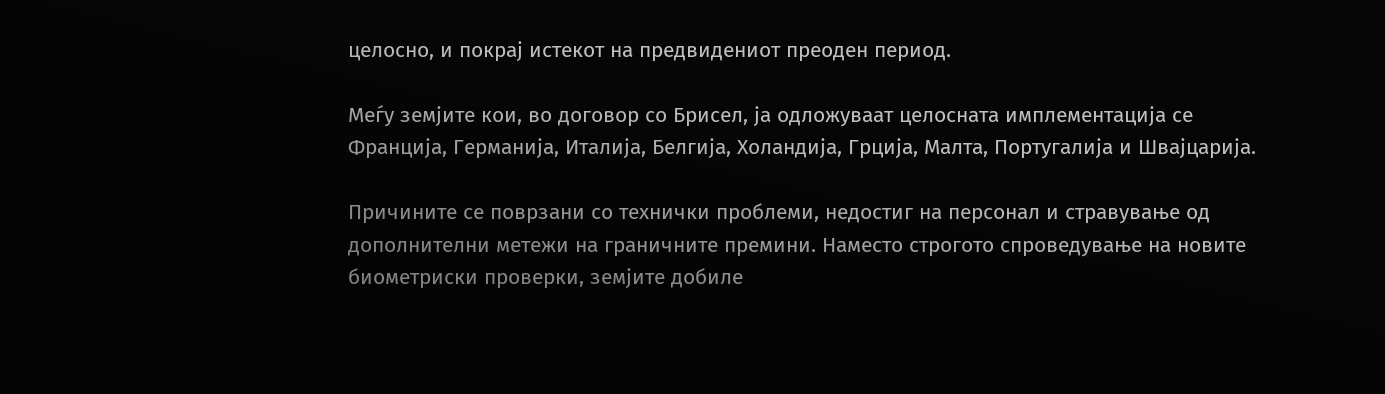целосно, и покрај истекот на предвидениот преоден период.

Меѓу земјите кои, во договор со Брисел, ја одложуваат целосната имплементација се Франција, Германија, Италија, Белгија, Холандија, Грција, Малта, Португалија и Швајцарија.

Причините се поврзани со технички проблеми, недостиг на персонал и стравување од дополнителни метежи на граничните премини. Наместо строгото спроведување на новите биометриски проверки, земјите добиле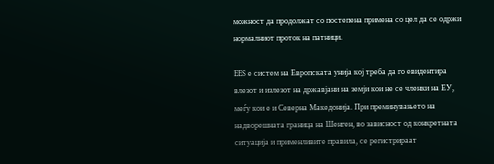можност да продолжат со постепена примена со цел да се одржи нормалниот проток на патници.

EES е систем на Европската унија кој треба да го евидентира влезот и излезот на државјани на земји кои не се членки на ЕУ, меѓу кои е и Северна Македонија. При преминувањето на надворешната граница на Шенген, во зависност од конкретната ситуација и применливите правила, се регистрираат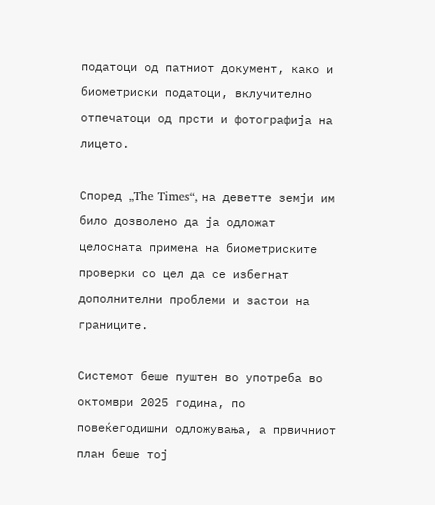податоци од патниот документ, како и биометриски податоци, вклучително отпечатоци од прсти и фотографија на лицето.

Според „The Times“, на деветте земји им било дозволено да ја одложат целосната примена на биометриските проверки со цел да се избегнат дополнителни проблеми и застои на границите.

Системот беше пуштен во употреба во октомври 2025 година, по повеќегодишни одложувања, а првичниот план беше тој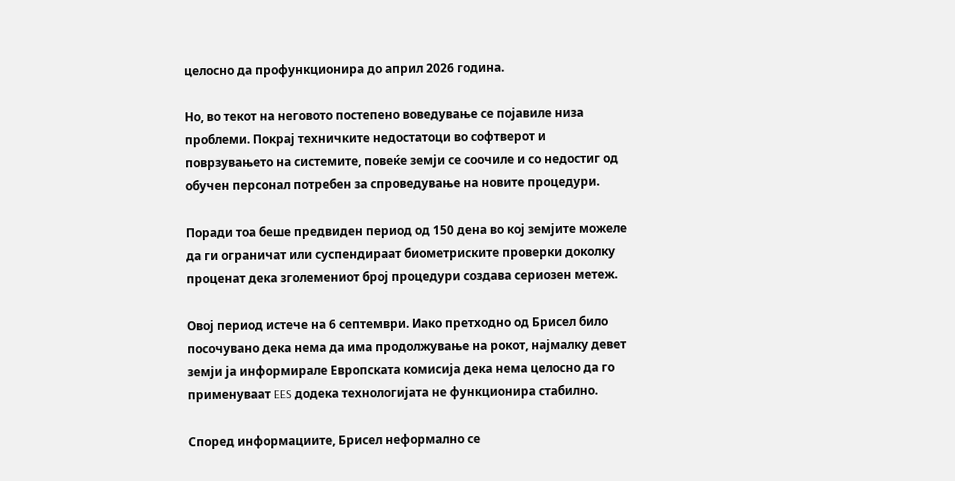целосно да профункционира до април 2026 година.

Но, во текот на неговото постепено воведување се појавиле низа проблеми. Покрај техничките недостатоци во софтверот и поврзувањето на системите, повеќе земји се соочиле и со недостиг од обучен персонал потребен за спроведување на новите процедури.

Поради тоа беше предвиден период од 150 дена во кој земјите можеле да ги ограничат или суспендираат биометриските проверки доколку проценат дека зголемениот број процедури создава сериозен метеж.

Овој период истече на 6 септември. Иако претходно од Брисел било посочувано дека нема да има продолжување на рокот, најмалку девет земји ја информирале Европската комисија дека нема целосно да го применуваат EES додека технологијата не функционира стабилно.

Според информациите, Брисел неформално се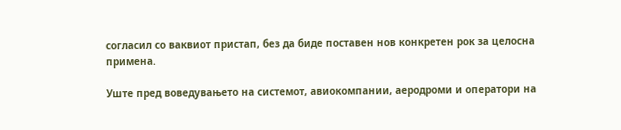согласил со ваквиот пристап, без да биде поставен нов конкретен рок за целосна примена.

Уште пред воведувањето на системот, авиокомпании, аеродроми и оператори на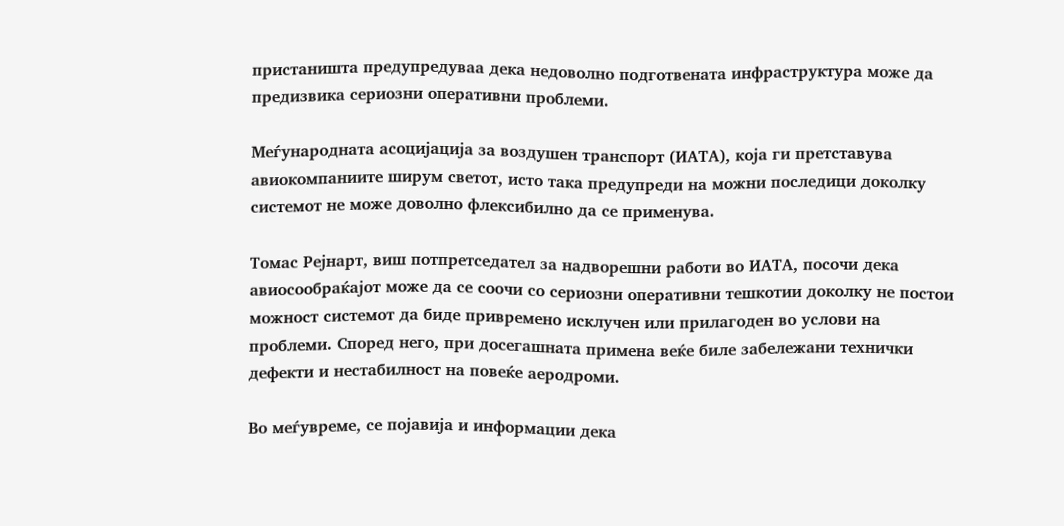пристаништа предупредуваа дека недоволно подготвената инфраструктура може да предизвика сериозни оперативни проблеми.

Меѓународната асоцијација за воздушен транспорт (ИАТА), која ги претставува авиокомпаниите ширум светот, исто така предупреди на можни последици доколку системот не може доволно флексибилно да се применува.

Томас Рејнарт, виш потпретседател за надворешни работи во ИАТА, посочи дека авиосообраќајот може да се соочи со сериозни оперативни тешкотии доколку не постои можност системот да биде привремено исклучен или прилагоден во услови на проблеми. Според него, при досегашната примена веќе биле забележани технички дефекти и нестабилност на повеќе аеродроми.

Во меѓувреме, се појавија и информации дека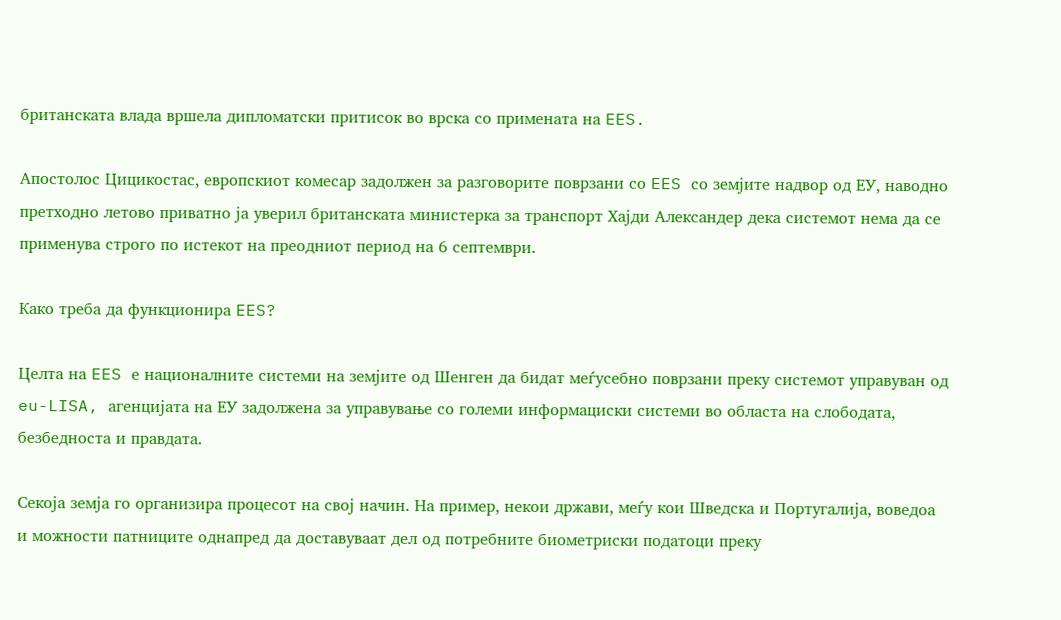британската влада вршела дипломатски притисок во врска со примената на EES.

Апостолос Цицикостас, европскиот комесар задолжен за разговорите поврзани со EES со земјите надвор од ЕУ, наводно претходно летово приватно ја уверил британската министерка за транспорт Хајди Александер дека системот нема да се применува строго по истекот на преодниот период на 6 септември.

Како треба да функционира EES?

Целта на EES е националните системи на земјите од Шенген да бидат меѓусебно поврзани преку системот управуван од eu-LISA, агенцијата на ЕУ задолжена за управување со големи информациски системи во областа на слободата, безбедноста и правдата.

Секоја земја го организира процесот на свој начин. На пример, некои држави, меѓу кои Шведска и Португалија, воведоа и можности патниците однапред да доставуваат дел од потребните биометриски податоци преку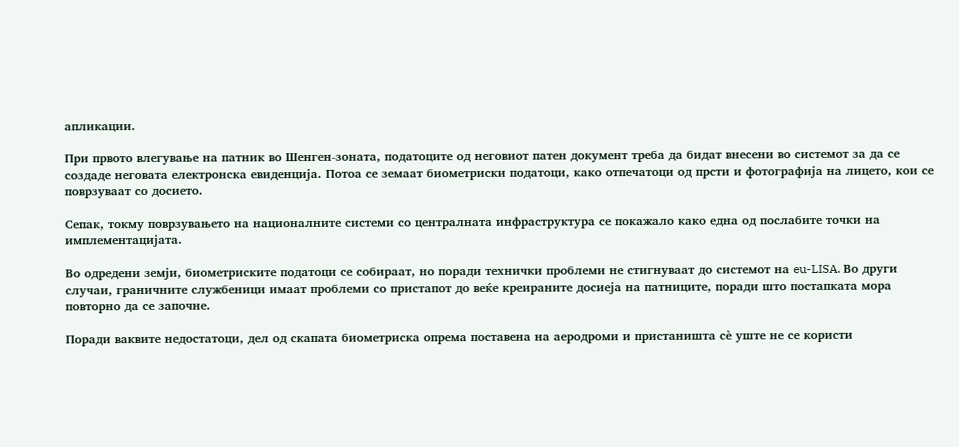апликации.

При првото влегување на патник во Шенген-зоната, податоците од неговиот патен документ треба да бидат внесени во системот за да се создаде неговата електронска евиденција. Потоа се земаат биометриски податоци, како отпечатоци од прсти и фотографија на лицето, кои се поврзуваат со досието.

Сепак, токму поврзувањето на националните системи со централната инфраструктура се покажало како една од послабите точки на имплементацијата.

Во одредени земји, биометриските податоци се собираат, но поради технички проблеми не стигнуваат до системот на eu-LISA. Во други случаи, граничните службеници имаат проблеми со пристапот до веќе креираните досиеја на патниците, поради што постапката мора повторно да се започне.

Поради ваквите недостатоци, дел од скапата биометриска опрема поставена на аеродроми и пристаништа сè уште не се користи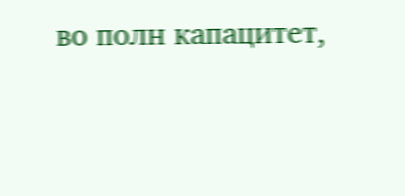во полн капацитет,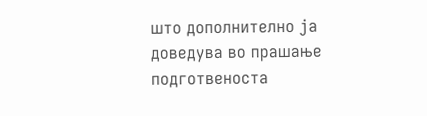што дополнително ја доведува во прашање подготвеноста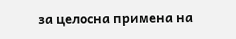за целосна примена на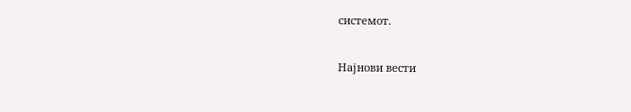системот.

Најнови вести